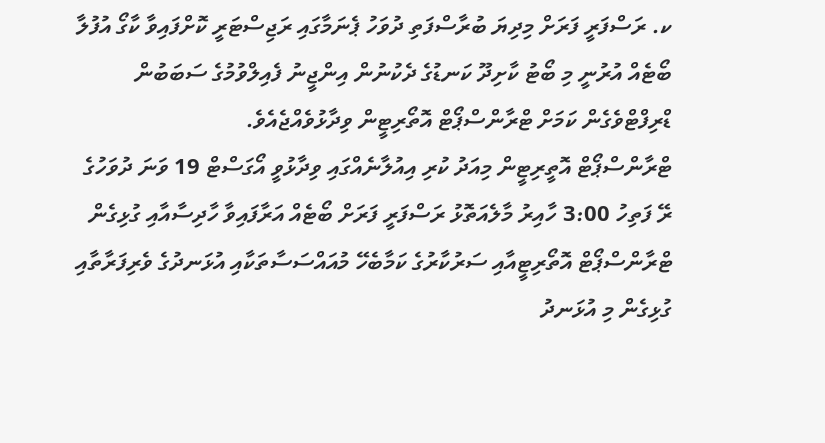ކ. ރަސްފަރީ ފަރަށް މިދިޔަ ބުރާސްފަތި ދުވަހު ޕެނަމާގައި ރަޖިސްޓަރީ ކޮށްފައިވާ ކާގޯ އުފުލާ ބޯޓެއް އުރުނީ މި ބޯޓު ކާށިދޫ ކަނޑުގެ ދެކުނުން އިންޖީނު ފެއިލްވުމުގެ ސަބަބުން ޑްރިފްޓްވެގެން ކަމަށް ޓްރާންސްޕޯޓް އޮތޯރިޓީން ވިދާޅުވެއްޖެއެވެ.
ޓްރާންސްޕޯޓް އޮތީރިޓީން މިއަދު ކުރި އިއުލާނެއްގައި ވިދާޅުވީ އޯގަސްޓް 19 ވަނަ ދުވަހުގެ ރޭ ފަތިހު 3:00 ހާއިރު މާލެއަތޮޅު ރަސްފަރީ ފަރަށް ބޯޓެއް އަރާފައިވާ ހާދިސާއާއި ގުޅިގެން ޓްރާންސްޕޯޓް އޮތޯރިޓީއާއި ސަރުކާރުގެ ކަމާބެހޭ މުއައްސަސާތަކާއި އުޅަނދުގެ ވެރިފަރާތާއި ގުޅިގެން މި އުޅަނދު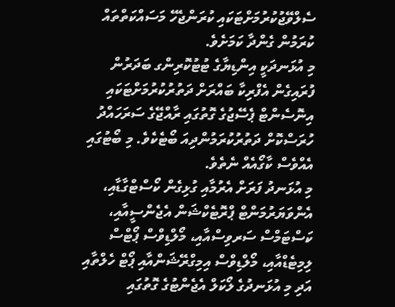ސެލްވޭޖުކުރުމަށްޓަކައި ކުރަންޖެހޭ މަސައްކަތްތައް ކުރަމުން ގެންދާ ކަމަށެވެ.
މި އުޅަނދަކީ އިންޑިޔާގެ ޓުޓުކޮރިންގ ބަދަރުން ފުރައިގެން އެފްރިކާ ބައްރަށް ދަތުރުކުރުމަށްޓަކައި އިނޮސެންޓް ޕެސޭޖުގެ ގޮތުގައި ރާއްޖޭގެ ސަރަހައްދު ހުރަސްކޮށް ދަތުރުކުރަމުންދިއަ ބޯޓެކެވެ. މި ބޯޓުގައި އެއްވެސް ކާގޯއެއް ނެތެވެ.
މި އުޅަނދު ފަރަށް އެރުމާއި ގުޅިގެން ކޯސްޓްގާޑާއި، އެންވަޔަރުމަންޓް ޕްރޮޓެކްޝަން އެޖެންސީއާއި، ކަސްޓަމްސް ސަރވިސްއާއި، މޯލްޑިވްސް ޕޯޓްސް ލިމިޓެޑްއާއި، މޯލްޑިވްސް އިމިގްރޭޝަންއާއި ޕޯޓް ހެލްތާއި އަދި މި އުޅަނދުގެ ލޯކަލް އެޖެންޓުގެ ގޮތުގައި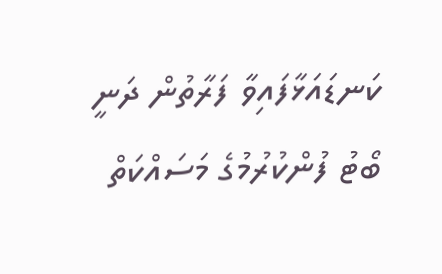ކަނޑައަޅާފައިވާ ފަރާތުން ދަނީ ބޯޓު ފުންކުރުމުގެ މަސައްކަތް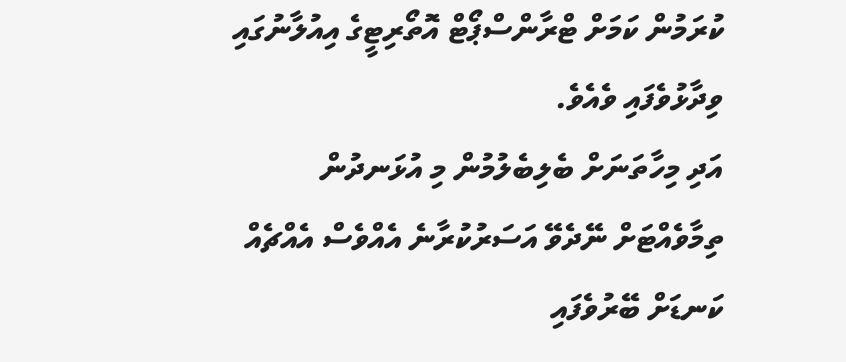ކުރަމުން ކަމަށް ޓްރާންސްޕޯޓް އޮތޯރިޓީގެ އިއުލާނުގައި ވިދާޅުވެފައި ވެއެވެ.
އަދި މިހާތަނަށް ބެލިބެލުމުން މި އުޅަނދުން ތިމާވެއްޓަށް ނޭދެވޭ އަސަރުކުރާނެ އެއްވެސް އެއްޗެއް ކަނޑަށް ބޭރުވެފައި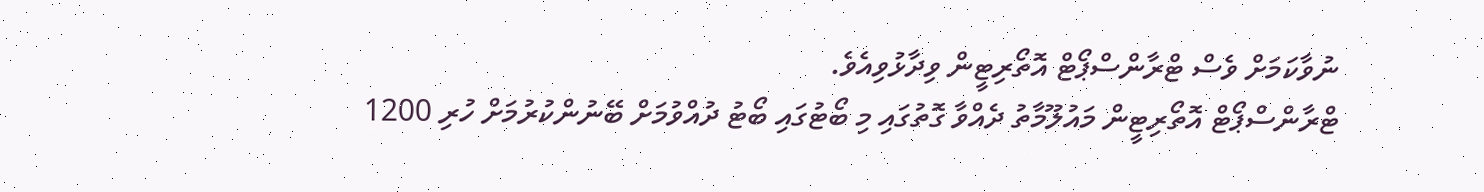ނުވާކަމަށް ވެސް ޓްރާންސްޕޯޓް އޮތޯރިޓީން ވިދާޅުވިއެވެ.
ޓްރާންސްޕޯޓް އޮތޯރިޓީން މައުލޫމާތު ދެއްވާ ގޮތުގައި މި ބޯޓުގައި ބޯޓު ދުއްވުމަށް ބޭނުންކުރުމަށް ހުރި 1200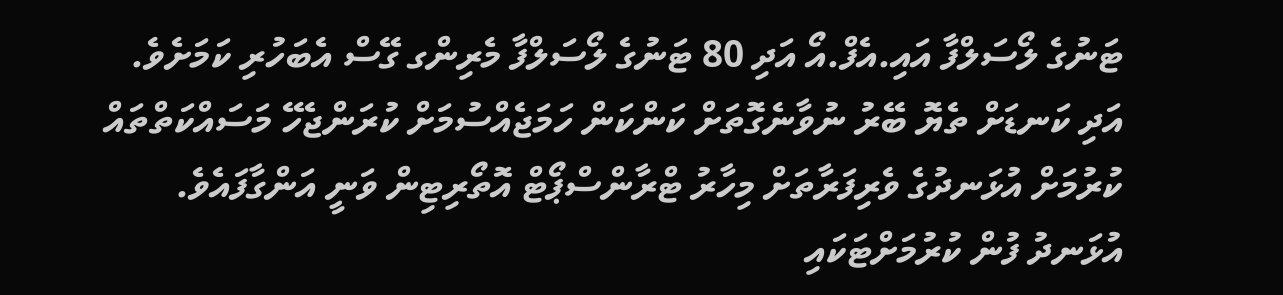ޓަނުގެ ލޯސަލްފާ އައި.އެފް.އޯ އަދި 80 ޓަނުގެ ލޯސަލްފާ މެރިންގ ގޭސް އެބަހުރި ކަމަށެވެ. އަދި ކަނޑަށް ތެޔޮ ބޭރު ނުވާނެގޮތަށް ކަންކަން ހަމަޖެއްސުމަށް ކުރަންޖެހޭ މަސައްކަތްތައް ކުރުމަށް އުޅަނދުގެ ވެރިފަރާތަށް މިހާރު ޓްރާންސްޕޯޓް އޮތޯރިޓިން ވަނީ އަންގާފައެވެ.
އުޅަނދު ފުން ކުރުމަށްޓަކައި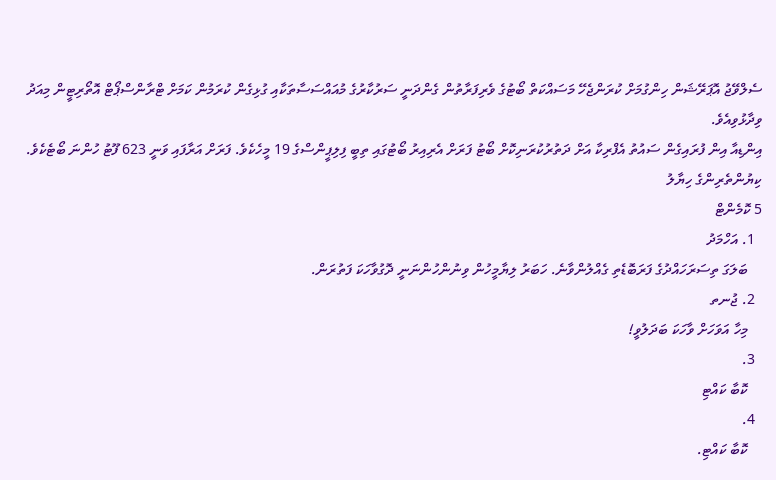ސެލްވޭޖު އޮޕަރޭޝަން ހިންގުމަށް ކުރަންޖެހޭ މަސައްކަތް ބޯޓުގެ ވެރިފަރާތުން ގެންދަނީ ސަރުކާރުގެ މުއައްސަސާތަކާއި ގުޅިގެން ކުރަމުން ކަމަށް ޓްރާންސްޕޯޓް އޮތޯރިޓީން މިއަދު ވިދާޅުވިއެވެ.
އިންޑިއާ އިން ފުރައިގެން ސައުތު އެފްރިކާ އަށް ދަތުރުކުރަނިކޮށް ބޯޓު ފަރަށް އެރިއިރު ބޯޓުގައި ތިބީ ފިލިޕީންސްގެ 19 މީހެކެވެ. ފަރަށް އަރާފައި ވަނީ 623 ފޫޓު ހުންނަ ބޯޓެކެވެ.
ކިޔުންތެރިންގެ ހިޔާލު
5 ކޮމެންޓް
  1. އަހްމަދު
    ބަލަގަ ތިސަރަހައްދުގެ ފަރަބޮޑެތި ގެއްލުންވާނެ. ހަބަރު ލިޔާމީހުން ވިނުންހުންނަނީ ދޮގުވާހަކަ ފަތުރަން.
  2. ޖުނތ
    މިހާ އަވަހަށް ވާހަކަ ބަދަލުވީ!
  3.
    ކޮބާ ކައްޓި
  4.
    ކޮބާ ކައްޓި.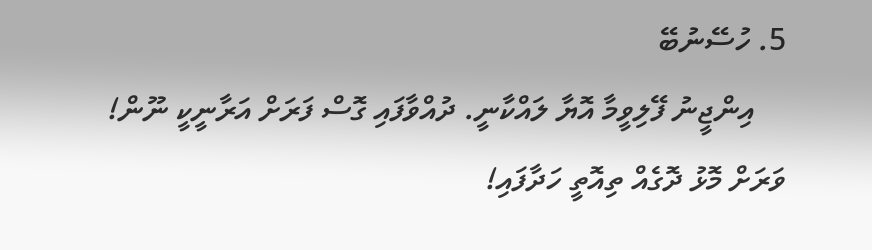5. ހުސޭނުބޭ
    އިންޖީނު ފޭލިވީމާ އޮޔާ ލައްކާނީ. ދުއްވާފައި ގޮސް ފަރަށް އަރާނީކީ ނޫން! ވަރަށް މޮޅު ދޮގެއް ތިއޮތީ ހަދާފައި!